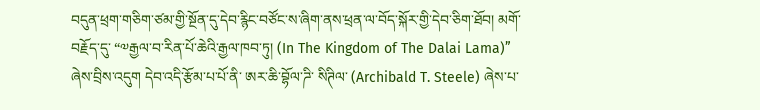བདུན་ཕྲག་གཅིག་ཙམ་གྱི་སྔོན་དུ་དེབ་རྙིང་བཙོང་ས་ཞིག་ནས་ཕྲན་ལ་བོད་སྐོར་གྱི་དེབ་ཅིག་ཐོབ། མགོ་བརྗོད་དུ་ “༧རྒྱལ་བ་རིན་པོ་ཆེའི་རྒྱལ་ཁབ་ཏུ། (In The Kingdom of The Dalai Lama)” ཞེས་བྲིས་འདུག དེབ་འདི་རྩོམ་པ་པོ་ནི་ ཨར་ཆི་བྷོལ་ཌི་ སིཊིལ་ (Archibald T. Steele) ཞེས་པ་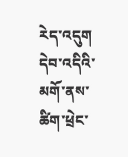རེད་འདུག དེབ་འདིའི་མགོ་ནས་ཚིག་ཕྲེང་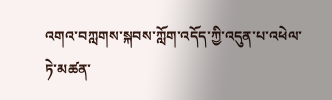འགའ་བཀླགས་སྐབས་ཀློག་འདོད་ཀྱི་འདུན་པ་འཕེལ་ཏེ་མཚན་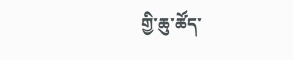གྱི་ཆུ་ཚོད་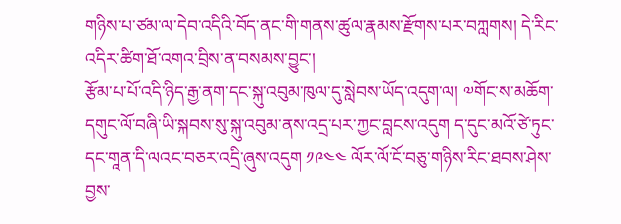གཉིས་པ་ཙམ་ལ་དེབ་འདིའི་བོད་ནང་གི་གནས་ཚུལ་རྣམས་རྫོགས་པར་བཀླགས། དེ་རིང་འདིར་ཚིག་ཐོ་འགའ་བྲིས་ན་བསམས་བྱུང་།
རྩོམ་པ་པོ་འདི་ཉིད་རྒྱ་ནག་དང་སྐུ་འབུམ་ཁུལ་དུ་སླེབས་ཡོད་འདུག་ལ། ༧གོང་ས་མཆོག་དགུང་ལོ་བཞི་ཡི་སྐབས་སུ་སྐུ་འབུམ་ནས་འདྲ་པར་ཀྱང་བླངས་འདུག ད་དུང་མའོ་ཙེ་ཏུང་དང་གཱན་དི་ལའང་བཅར་འདྲི་ཞུས་འདུག ༡༩༤༤ ལོར་ལོ་ངོ་བཅུ་གཉིས་རིང་ཐབས་ཤེས་བྱས་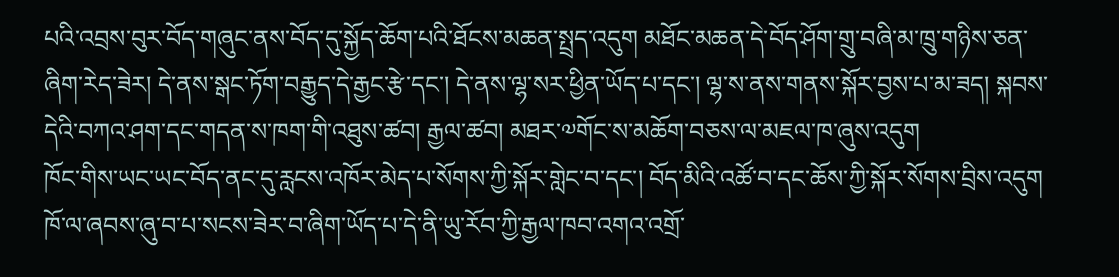པའི་འབྲས་བུར་བོད་གཞུང་ནས་བོད་དུ་སྐྱོད་ཆོག་པའི་ཐོངས་མཆན་སྤྲད་འདུག མཐོང་མཆན་དེ་བོད་ཤོག་གྲུ་བཞི་མ་ཁྲུ་གཉིས་ཅན་ཞིག་རེད་ཟེར། དེ་ནས་སྒང་ཏོག་བརྒྱུད་དེ་རྒྱང་རྩེ་དང་། དེ་ནས་ལྷ་སར་ཕྱིན་ཡོད་པ་དང་། ལྷ་ས་ནས་གནས་སྐོར་བྱས་པ་མ་ཟད། སྐབས་དེའི་བཀའ་ཤག་དང་གདན་ས་ཁག་གི་འཐུས་ཚབ། རྒྱལ་ཚབ། མཐར་༧གོང་ས་མཆོག་བཅས་ལ་མཇལ་ཁ་ཞུས་འདུག
ཁོང་གིས་ཡང་ཡང་བོད་ནང་དུ་རླངས་འཁོར་མེད་པ་སོགས་ཀྱི་སྐོར་གླེང་བ་དང་། བོད་མིའི་འཚོ་བ་དང་ཆོས་ཀྱི་སྐོར་སོགས་བྲིས་འདུག ཁོ་ལ་ཞབས་ཞུ་བ་པ་སངས་ཟེར་བ་ཞིག་ཡོད་པ་དེ་ནི་ཡུ་རོབ་ཀྱི་རྒྱལ་ཁབ་འགའ་འགྲོ་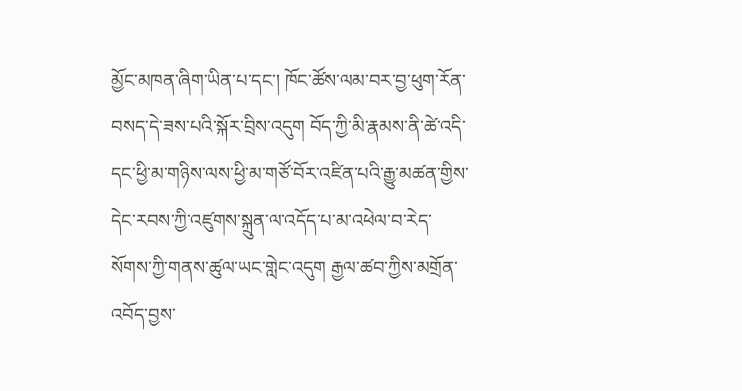མྱོང་མཁན་ཞིག་ཡིན་པ་དང་། ཁོང་ཚོས་ལམ་བར་བྱ་ཕུག་རོན་བསད་དེ་ཟས་པའི་སྐོར་བྲིས་འདུག བོད་ཀྱི་མི་རྣམས་ནི་ཚེ་འདི་དང་ཕྱི་མ་གཉིས་ལས་ཕྱི་མ་གཙོ་བོར་འཛིན་པའི་རྒྱུ་མཚན་གྱིས་དེང་རབས་ཀྱི་འཛུགས་སྐྲུན་ལ་འདོད་པ་མ་འཕེལ་བ་རེད་སོགས་ཀྱི་གནས་ཚུལ་ཡང་གླེང་འདུག རྒྱལ་ཚབ་ཀྱིས་མགྲོན་འབོད་བྱས་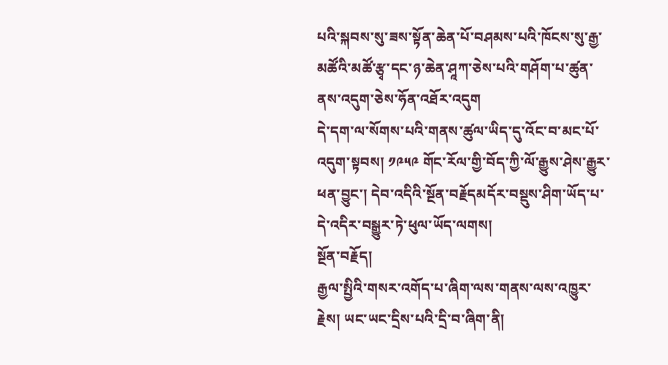པའི་སྐབས་སུ་ཟས་སྟོན་ཆེན་པོ་བཤམས་པའི་ཁོངས་སུ་རྒྱ་མཚོའི་མཚོ་རྩྭ་དང་ཉ་ཆེན་ཤཱཀ་ཅེས་པའི་གཤོག་པ་ཚུན་ནས་འདུག་ཅེས་ཧོན་འཐོར་འདུག
དེ་དག་ལ་སོགས་པའི་གནས་ཚུལ་ཡིད་དུ་འོང་བ་མང་པོ་འདུག་སྟབས། ༡༩༥༩ གོང་རོལ་གྱི་བོད་ཀྱི་ལོ་རྒྱུས་ཤེས་རྒྱུར་ཕན་བྱུང་། དེབ་འདིའི་སྔོན་བརྗོདམདོར་བསྡུས་ཤིག་ཡོད་པ་དེ་འདིར་བསྒྱུར་ཏེ་ཕུལ་ཡོད་ལགས།
སྔོན་བརྗོད།
རྒྱལ་སྤྱིའི་གསར་འགོད་པ་ཞིག་ལས་གནས་ལས་འཁྱུར་རྗེས། ཡང་ཡང་དྲིས་པའི་དྲི་བ་ཞིག་ནི།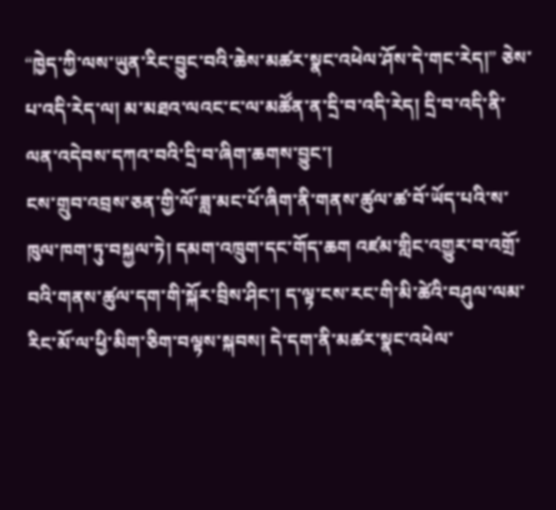“ཁྱེད་ཀྱི་ལས་ཡུན་རིང་བྱུང་བའི་ཆེས་མཚར་སྣང་འཕེལ་ཤོས་དེ་གང་རེད།” ཅེས་པ་འདི་རེད་ལ། མ་མཐའ་ལའང་ང་ལ་མཚོན་ན་དྲི་བ་འདི་རེད། དྲི་བ་འདི་ནི་ལན་འདེབས་དཀའ་བའི་དྲི་བ་ཞིག་ཆགས་བྱུང་།
ངས་གྲུབ་འབྲས་ཅན་གྱི་ལོ་ཟླ་མང་པོ་ཞིག་ནི་གནས་ཚུལ་ཚ་བོ་ཡོད་པའི་ས་ཁུལ་ཁག་ཏུ་བསྐྱལ་ཏེ། དམག་འཁྲུག་དང་གོད་ཆག འཛམ་གླིང་འགྱུར་བ་འགྲོ་བའི་གནས་ཚུལ་དག་གི་སྐོར་བྲིས་ཤིང་། ད་ལྟ་ངས་རང་གི་མི་ཚེའི་བཤུལ་ལམ་རིང་མོ་ལ་ཕྱི་མིག་ཅིག་བལྟས་སྐབས། དེ་དག་ནི་མཚར་སྣང་འཕེལ་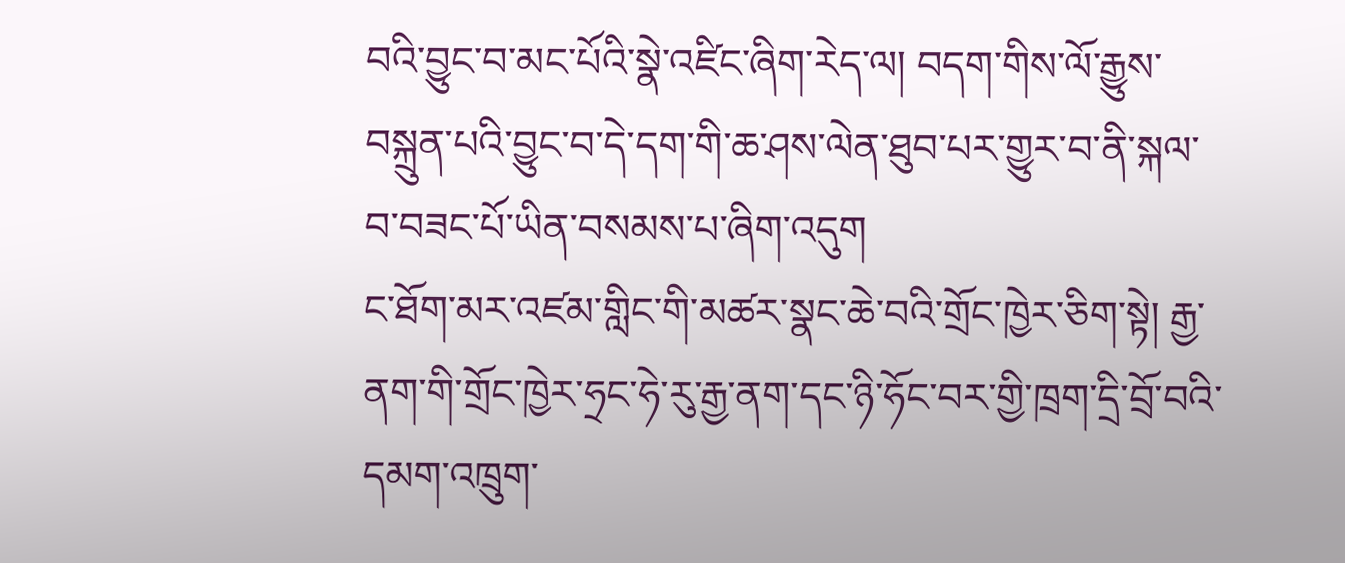བའི་བྱུང་བ་མང་པོའི་སྣེ་འཛིང་ཞིག་རེད་ལ། བདག་གིས་ལོ་རྒྱུས་བསྐྲུན་པའི་བྱུང་བ་དེ་དག་གི་ཆ་ཤས་ལེན་ཐུབ་པར་གྱུར་བ་ནི་སྐལ་བ་བཟང་པོ་ཡིན་བསམས་པ་ཞིག་འདུག
ང་ཐོག་མར་འཛམ་གླིང་གི་མཚར་སྣང་ཆེ་བའི་གྲོང་ཁྱེར་ཅིག་སྟེ། རྒྱ་ནག་གི་གྲོང་ཁྱེར་ཧྲང་ཧེ་རུ་རྒྱ་ནག་དང་ཉི་ཧོང་བར་གྱི་ཁྲག་དྲི་བྲོ་བའི་དམག་འཁྲུག་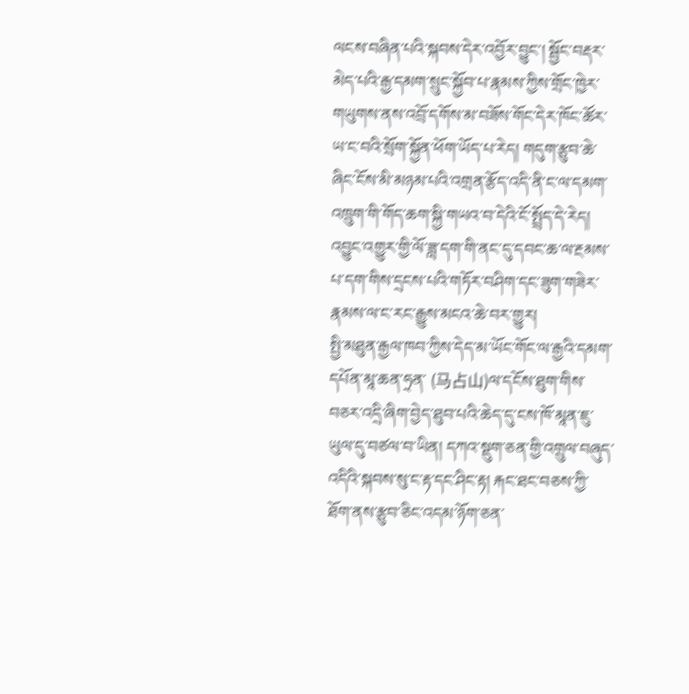ལངས་བཞིན་པའི་སྐབས་དེར་འབྱོར་བྱུང་། སྦྱོང་བརྡར་མེད་པའི་རྒྱ་དམག་སྲུང་སྐྱོབ་པ་རྣམས་ཀྱིས་གྲོང་ཁྱེར་གཡུགས་ནས་འབྲོ་དགོས་མ་བཟོས་གོང་དེར་ཁོང་ཚོར་ཡ་ང་བའི་སྲོག་སྐྱོན་ཕོག་ཡོད་པ་རེད། གདུག་རྩུབ་ཆེ་ཞིང་ངོས་མི་མཉམ་པའི་འགྲན་རྩོད་འདི་ནི་ང་ལ་དམག་འཁྲུག་གི་གོད་ཆག་སྐྱི་གཡའ་བ་དེའི་ངོ་སྤྲོད་དེ་རེད།
འབྱུང་འགྱུར་གྱི་ལོ་ཟླ་དག་གི་ནང་དུ་དབང་ཆ་ལ་རྔམས་པ་དག་གིས་དྲངས་པའི་གཏོར་བཤིག་དང་ཟུག་གཟེར་རྣམས་ལ་ང་རང་རྒྱུས་མངའ་ཆེ་བར་གྱུར།
སྤྱི་མཐུན་རྒྱལ་ཁབ་ཀྱིས་དེད་མ་ཡོང་གོང་ལ་རྒྱའི་དམག་དཔོན་མཱ་ཆན་ཧྲན་ (马占山)ལ་དངོས་ཐུག་གིས་བཅར་འདྲི་ཞིག་བྱེད་ཐུབ་པའི་ཆེད་དུ་ངས་ཁོ་མཱན་ཇུ་ཡུལ་དུ་བཙལ་བ་ཡིན། དཀའ་སྡུག་ཅན་གྱི་འགྲུལ་བཞུད་འདིའི་སྐབས་སུ་ང་རྟ་དང་ཤིང་རྟ། རྐང་ཐང་བཅས་ཀྱི་ཐོག་ནས་རྩུབ་ཅིང་འདམ་ཉོག་ཅན་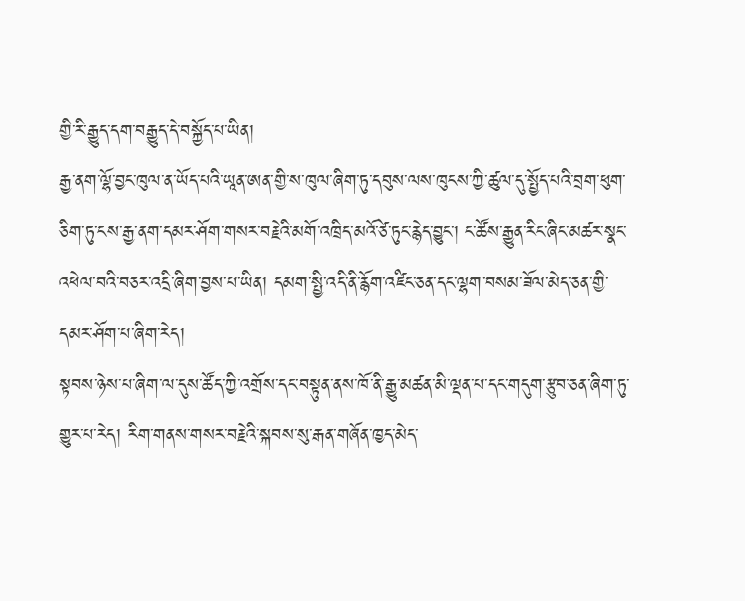གྱི་རི་རྒྱུད་དག་བརྒྱུད་དེ་བསྐྱོད་པ་ཡིན།
རྒྱ་ནག་ལྷོ་བྱང་ཁུལ་ན་ཡོད་པའི་ཡཱན་ཨན་གྱི་ས་ཁུལ་ཞིག་ཏུ་དབུས་ལས་ཁུངས་ཀྱི་ཚུལ་དུ་སྤྱོད་པའི་བྲག་ཕུག་ཅིག་ཏུ་ངས་རྒྱ་ནག་དམར་ཤོག་གསར་བརྗེའི་མགོ་འཁྲིད་མའོ་ཙེ་ཏུང་རྙེད་བྱུང་། ང་ཚོས་རྒྱུན་རིང་ཞིང་མཚར་སྣང་འཕེལ་བའི་བཅར་འདྲི་ཞིག་བྱས་པ་ཡིན། དམག་སྤྱི་འདི་ནི་རྙོག་འཛིང་ཅན་དང་ལྷག་བསམ་ཟོལ་མེད་ཅན་གྱི་དམར་ཤོག་པ་ཞིག་རེད།
སྟབས་ཉེས་པ་ཞིག་ལ་དུས་ཚོད་ཀྱི་འགྲོས་དང་བསྟུན་ནས་ཁོ་ནི་རྒྱུ་མཚན་མི་ལྡན་པ་དང་གདུག་རྩུབ་ཅན་ཞིག་ཏུ་གྱུར་པ་རེད། རིག་གནས་གསར་བརྗེའི་སྐབས་སུ་རྒན་གཞོན་ཁྱད་མེད་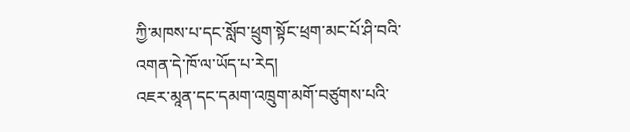ཀྱི་མཁས་པ་དང་སློབ་ཕྲུག་སྟོང་ཕྲག་མང་པོ་ཤི་བའི་འགན་དེ་ཁོ་ལ་ཡོད་པ་རེད།
འཇར་མཱན་དང་དམག་འཁྲུག་མགོ་བཙུགས་པའི་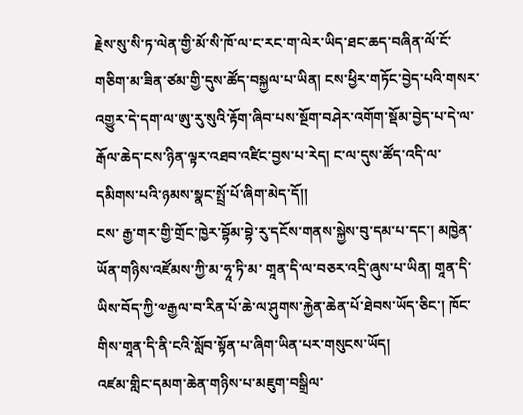རྗེས་སུ་སི་ཏ་ལེན་གྱི་མོ་སི་ཁོ་ལ་ང་རང་ག་ལེར་ཡིད་ཐང་ཆད་བཞིན་ལོ་ངོ་གཅིག་མ་ཟིན་ཙམ་གྱི་དུས་ཚོད་བསྐྱལ་པ་ཡིན། ངས་ཕྱིར་གཏོང་བྱེད་པའི་གསར་འགྱུར་དེ་དག་ལ་ཨུ་རུ་སུའི་རྟོག་ཞིབ་པས་སྔོག་བཤེར་འགོག་སྡོམ་བྱེད་པ་དེ་ལ་རྒོལ་ཆེད་ངས་ཉིན་ལྟར་འཐབ་འཛིང་བྱས་པ་རེད། ང་ལ་དུས་ཚོད་འདི་ལ་དམིགས་པའི་ཉམས་སྣང་སྤྲོ་པོ་ཞིག་མེད་དོ།།
ངས་ རྒྱ་གར་གྱི་གྲོང་ཁྱེར་བྷོམ་བྷེ་རུ་དངོས་གནས་སྐྱེས་བུ་དམ་པ་དང་། མཁྱེན་ཡོན་གཉིས་འཛོམས་ཀྱི་མ་ཧཱ་ཏི་མ་ གཱན་དི་ལ་བཅར་འདྲི་ཞུས་པ་ཡིན། གཱན་དི་ཡིས་བོད་ཀྱི་༧རྒྱལ་བ་རིན་པོ་ཆེ་ལ་ཤུགས་རྐྱེན་ཆེན་པོ་ཐེབས་ཡོད་ཅིང་། ཁོང་གིས་གཱན་དི་ནི་ངའི་སློབ་སྟོན་པ་ཞིག་ཡིན་པར་གསུངས་ཡོད།
འཛམ་གླིང་དམག་ཆེན་གཉིས་པ་མཇུག་བསྒྲིལ་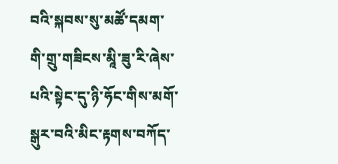བའི་སྐབས་སུ་མཚོ་དམག་གི་གྲུ་གཟིངས་མཱི་ཟུ་རི་ཞེས་པའི་སྟེང་དུ་ཉི་ཧོང་གིས་མགོ་སྒུར་བའི་མིང་རྟགས་བཀོད་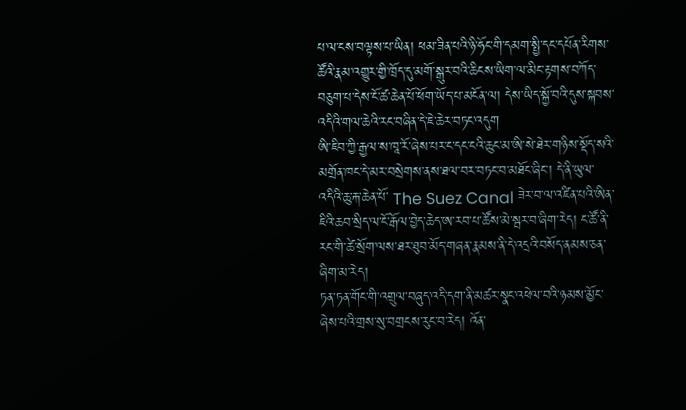པ་ལ་ངས་བལྟས་པ་ཡིན། ཕམ་ཟིན་པའི་ཉི་ཧོང་གི་དམག་སྤྱི་དང་དཔོན་རིགས་ཚོའི་རྣམ་འགྱུར་གྱི་ཁྲོད་དུ་མགོ་སྒུར་བའི་ཆིངས་ཡིག་ལ་མིང་རྟགས་བཀོད་བཅུག་པ་དེས་ངོ་ཚ་ཆེན་པོ་ཕོག་ཡོད་པ་མངོན་ལ། དེས་ཡིད་སྐྱོ་བའི་དུས་སྐབས་འདིའི་གལ་ཆེའི་རང་བཞིན་དེ་ཇེ་ཆེར་བཏང་འདུག
ཨི་ཇིབ་ཀྱི་རྒྱལ་ས་ཁཱ་རོ་ཞེས་པར་ང་དང་ངའི་ཆུང་མ་ཨི་སེ་ཐེར་གཉིས་སྡོད་སའི་མགྲོན་ཁང་དེ་མར་བསྲེགས་ནས་ཐལ་བར་བཏང་བ་མཐོང་ཞིང་། དེ་ནི་ཡུལ་འདིའི་ཆུ་རྐ་ཆེན་པོ་ The Suez Canal ཟེར་བ་ལ་འཛིན་པའི་ཨིན་ཇིའི་ཆབ་སྲིད་ལ་ངོ་རྒོལ་བྱེད་ཆེད་ཨ་རབ་པ་ཚོས་མེ་སྦར་བ་ཞིག་རེད། ང་ཚོ་ནི་རང་གི་ཚེ་སྲོག་ལས་ཐར་ཐུབ་མོད་གཞན་རྣམས་ནི་དེ་འདྲའི་བསོད་ནམས་ཅན་ཞིག་མ་རེད།
ཏན་ཏན་གོང་གི་འགྲུལ་བཞུད་འདི་དག་ནི་མཚར་སྣང་འཕེལ་བའི་ཉམས་མྱོང་ཞེས་པའི་གྲས་སུ་བགྲངས་རུང་བ་རེད། འོན་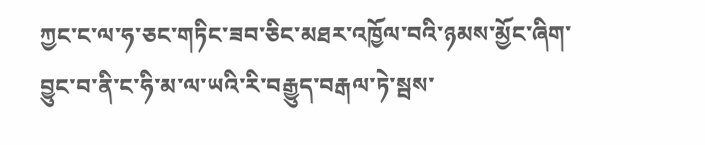ཀྱང་ང་ལ་ཧ་ཅང་གཏིང་ཟབ་ཅིང་མཐར་འཁྱོལ་བའི་ཉམས་མྱོང་ཞིག་བྱུང་བ་ནི་ང་ཧི་མ་ལ་ཡའི་རི་བརྒྱུད་བརྒལ་ཏེ་སྦས་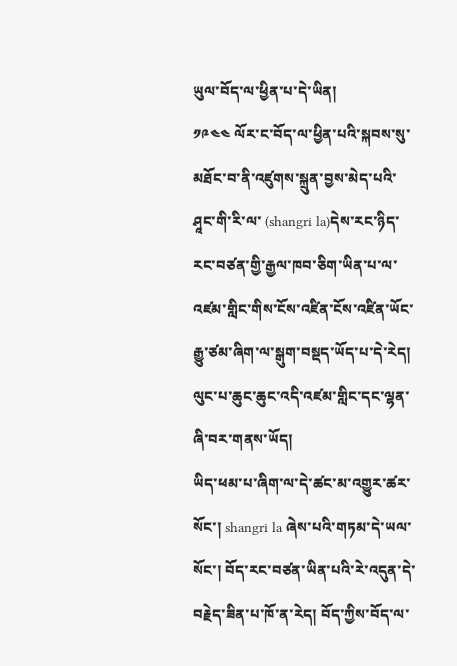ཡུལ་བོད་ལ་ཕྱིན་པ་དེ་ཡིན།
༡༩༤༤ ལོར་ང་བོད་ལ་ཕྱིན་པའི་སྐབས་སུ་མཐོང་བ་ནི་འཛུགས་སྐྲུན་བྱས་མེད་པའི་ཤཱང་གི་རི་ལ་ (shangri la)དེས་རང་ཉིད་རང་བཙན་གྱི་རྒྱལ་ཁབ་ཅིག་ཡིན་པ་ལ་འཛམ་གླིང་གིས་ངོས་འཛིན་ངོས་འཛིན་ཡོང་རྒྱུ་ཙམ་ཞིག་ལ་སྒུག་བསྡད་ཡོད་པ་དེ་རེད། ལུང་པ་ཆུང་ཆུང་འདི་འཛམ་གླིང་དང་ལྷན་ཞི་བར་གནས་ཡོད།
ཡིད་ཕམ་པ་ཞིག་ལ་དེ་ཚང་མ་འགྱུར་ཚར་སོང་། shangri la ཞེས་པའི་གཏམ་དེ་ཡལ་སོང་། བོད་རང་བཙན་ཡིན་པའི་རེ་འདུན་དེ་བརྗེད་ཟིན་པ་ཁོ་ན་རེད། བོད་ཀྱིས་བོད་ལ་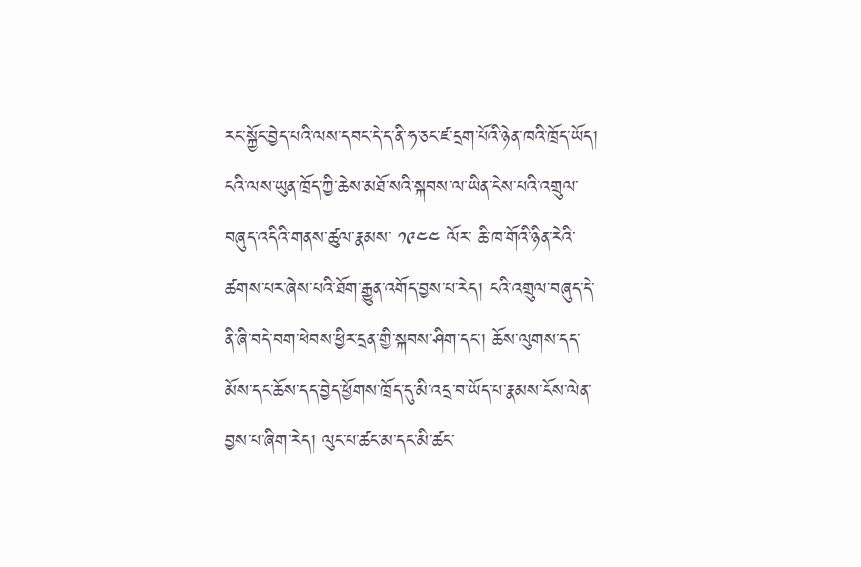རང་སྐྱོང་བྱེད་པའི་ལས་དབང་དེ་ད་ནི་ཧ་ཅང་ཛ་དྲག་པོའི་ཉེན་ཁའི་ཁྲོད་ཡོད།
ངའི་ལས་ཡུན་ཁྲོད་ཀྱི་ཆེས་མཐོ་སའི་སྐབས་ལ་ཡིན་ངེས་པའི་འགྲུལ་བཞུད་འདིའི་གནས་ཚུལ་རྣམས་ ༡༩༤༤ ལོར་ ཆི་ཁ་གོའི་ཉིན་རེའི་ཚགས་པར་ཞེས་པའི་ཐོག་རྒྱུན་འགོད་བྱས་པ་རེད། ངའི་འགྲུལ་བཞུད་དེ་ནི་ཞི་བདེ་བག་ཕེབས་ཕྱིར་དྲན་གྱི་སྐབས་ཤིག་དང་། ཆོས་ལུགས་དད་མོས་དང་ཆོས་དད་བྱེད་ཕྱོགས་ཁྲོད་དུ་མི་འདྲ་བ་ཡོད་པ་རྣམས་ངོས་ལེན་བྱས་པ་ཞིག་རེད། ལུང་པ་ཚང་མ་དང་མི་ཚང་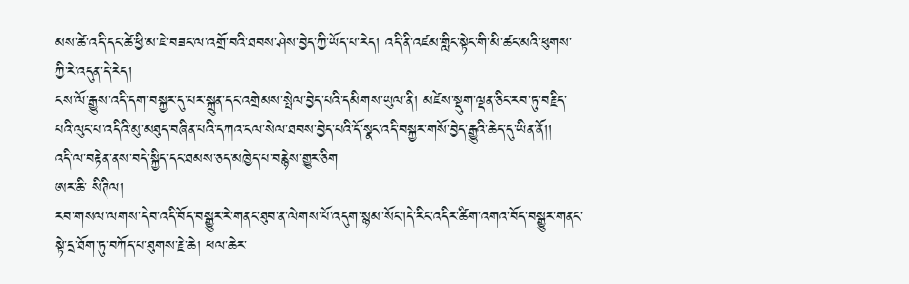མས་ཚེ་འདི་དང་ཚེ་ཕྱི་མ་ཇེ་བཟང་ལ་འགྲོ་བའི་ཐབས་ཤེས་བྱེད་ཀྱི་ཡོད་པ་རེད། འདི་ནི་འཛམ་གླིང་སྟེང་གི་མི་ཚང་མའི་ཕུགས་ཀྱི་རེ་འདུན་དེ་རེད།
ངས་ལོ་རྒྱུས་འདི་དག་བསྐྱར་དུ་པར་སྐྲུན་དང་འགྲེམས་སྤེལ་བྱེད་པའི་དམིགས་ཡུལ་ནི། མཛེས་སྡུག་ལྡན་ཅིང་རབ་ཏུ་བརྗིད་པའི་ལུང་པ་འདིའི་མུ་མཐུད་བཞིན་པའི་དཀའ་ངལ་སེལ་ཐབས་བྱེད་པའི་དོ་སྣང་འདི་བསྐྱར་གསོ་བྱེད་རྒྱུའི་ཆེད་དུ་ཡིན་ནོ།།
འདི་ལ་བརྟེན་ནས་བདེ་སྐྱིད་དང་ཐམས་ཅད་མཁྱེད་པ་བརྙེས་གྱུར་ཅིག
ཨར་ཆི་ སིཊིལ།
རབ་གསལ་ལགས་དེབ་འདི་བོད་བསྒྱུར་རེ་གནང་ཐུབ་ན་ལེགས་པོ་འདུག་སྙམ་སོང་།དེ་རིང་འདིར་ཚིག་འགའ་བོད་བསྒྱུར་གནང་སྟེ་དྲ་ཐོག་ཏུ་བཀོད་པ་ཐུགས་རྗེ་ཆེ། ཕལ་ཆེར་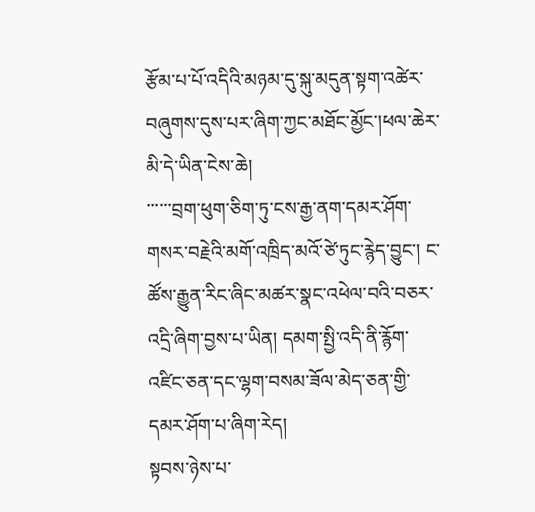རྩོམ་པ་པོ་འདིའི་མཉམ་དུ་སྐུ་མདུན་སྟག་འཚེར་བཞུགས་དུས་པར་ཞིག་ཀྱང་མཐོང་མྱོང་།ཕལ་ཆེར་མི་དེ་ཡིན་ངེས་ཆེ།
་་་་་་བྲག་ཕུག་ཅིག་ཏུ་ངས་རྒྱ་ནག་དམར་ཤོག་གསར་བརྗེའི་མགོ་འཁྲིད་མའོ་ཙེ་ཏུང་རྙེད་བྱུང་། ང་ཚོས་རྒྱུན་རིང་ཞིང་མཚར་སྣང་འཕེལ་བའི་བཅར་འདྲི་ཞིག་བྱས་པ་ཡིན། དམག་སྤྱི་འདི་ནི་རྙོག་འཛིང་ཅན་དང་ལྷག་བསམ་ཟོལ་མེད་ཅན་གྱི་དམར་ཤོག་པ་ཞིག་རེད།
སྟབས་ཉེས་པ་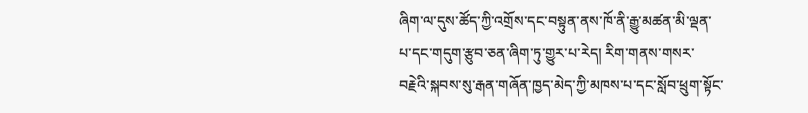ཞིག་ལ་དུས་ཚོད་ཀྱི་འགྲོས་དང་བསྟུན་ནས་ཁོ་ནི་རྒྱུ་མཚན་མི་ལྡན་པ་དང་གདུག་རྩུབ་ཅན་ཞིག་ཏུ་གྱུར་པ་རེད། རིག་གནས་གསར་བརྗེའི་སྐབས་སུ་རྒན་གཞོན་ཁྱད་མེད་ཀྱི་མཁས་པ་དང་སློབ་ཕྲུག་སྟོང་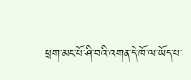ཕྲག་མང་པོ་ཤི་བའི་འགན་དེ་ཁོ་ལ་ཡོད་པ་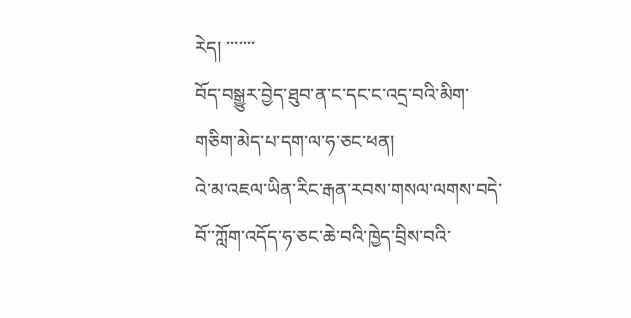རེད། ་་་་་་་
བོད་བསྒྱུར་བྱེད་ཐུབ་ན་ང་དང་ང་འདྲ་བའི་མིག་གཅིག་མེད་པ་དག་ལ་ཧ་ཅང་ཕན།
འེ་མ་འཇལ་ཡིན་རིང་རྒན་རབས་གསལ་ལགས་བདེ་བོ་་ཀློག་འདོད་ཧ་ཅང་ཆེ་བའི་ཁྱེད་བྲིས་བའི་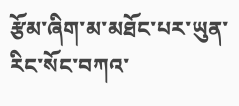རྩོམ་ཞིག་མ་མཐོང་པར་ཡུན་རིང་སོང་བཀའ་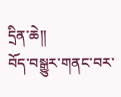དྲིན་ཆེ།།
བོད་བསྒྱུར་གནང་བར་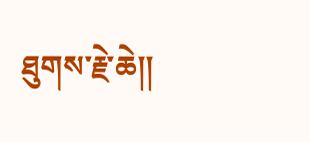ཐུགས་རྗེ་ཆེ།།